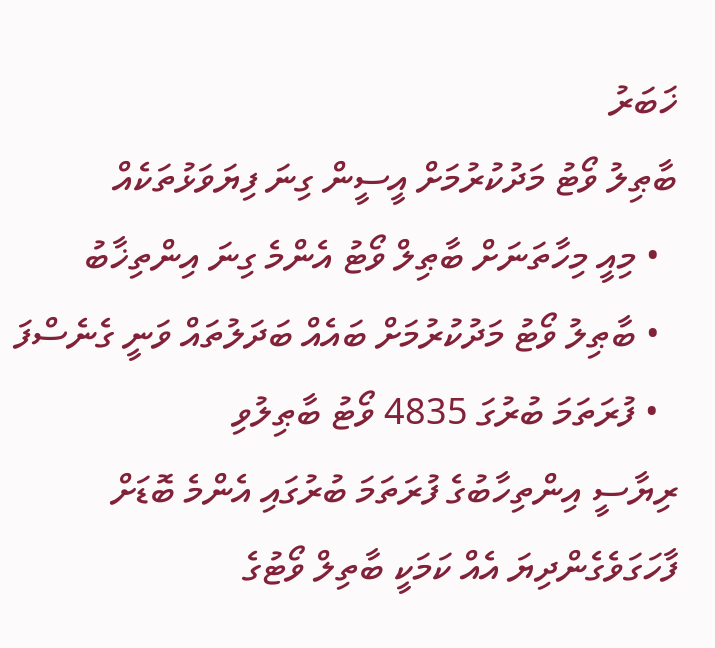ޚަބަރު
ބާޠިލު ވޯޓު މަދުކުރުމަށް އީސީން ގިނަ ފިޔަވަޅުތަކެއް
  • މިއީ މިހާތަނަށް ބާޠިލް ވޯޓު އެންމެ ގިނަ އިންތިޚާބު
  • ބާޠިލު ވޯޓު މަދުކުރުމަށް ބައެއް ބަދަލުތައް ވަނީ ގެނެސްފަ
  • ފުރަތަމަ ބުރުގަ 4835 ވޯޓު ބާޠިލުވި
ރިޔާސީ އިންތިހާބުގެ ފުރަތަމަ ބުރުގައި އެންމެ ބޮޑަށް ފާހަގަވެގެންދިޔަ އެއް ކަމަކީ ބާތިލް ވޯޓުގެ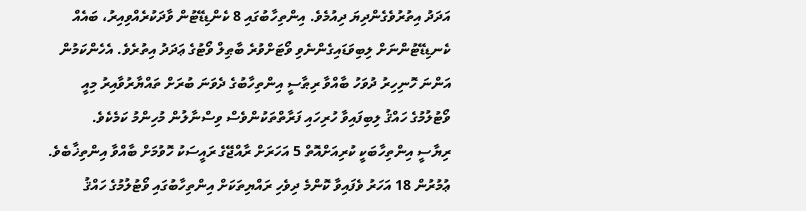އަދަދު އިތުރުވެގެންދިޔަ ދިއުމެވެ. އިންތިހާބުގައި 8 ކެންޑިޑޭޓުން ވާދަކުރެއްވިއިރު، ބައެއް ކެނޑިޑޭޓުންނަށް ލިބިވަޑައިގެންނެވި ވޯޓަށްވުރެ ބާޠިލް ވޯޓުގެ ޢަދަދު އިތުރެވެ. އެހެންކަމުން އަންނަ ހޮނިހިރު ދުވަހު ބާއްވާ ރިޠާސީ އިންތިހާބުގެ ދެވަނަ ބުރަށް ތައްޔާރުވާއިރު މިއީ ވޯޓުލުމުގެ ހައްޤު ލިބިފައިވާ ހުރިހައި ފަރާތްތަކުންވެސް ވިސްނާލުން މުހިންމު ކަމެކެވެ.
ރިޔާސީ އިންތިހާބަކީ ކުރިއަށްއޮތް 5 އަހަރަށް ރާއްޖޭގެ ރައީސަކު ހޮވުމަށް ބާއްވާ އިންތިޚާބެވެ. ޢުމުރުން 18 އަހަރު ވެފައިވާ ކޮންމެ ދިވެހި ރައްޔިތަކަށް އިންތިހާބުގައި ވޯޓުލުމުގެ ހައްޤު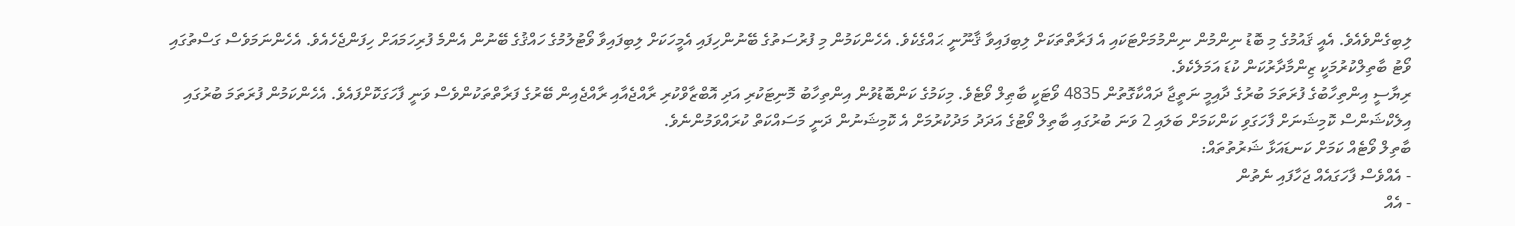ލިބިގެންވެއެވެ. އެއީ ޤައުމުގެ މި ބޮޑު ނިންމުން ނިންމުމަށްޓަކައި އެ ފަރާތްތަކަށް ލިބިފައިވާ ޤާނޫނީ ޙައްގެކެވެ. އެހެންކަމުން މި ފުރުސަތުގެ ބޭނުންހިފައި އެމީހަކަށް ލިބިފައިވާ ވޯޓުލުމުގެ ހައްޤުގެ ބޭނުން އެންމެ ފުރިހަމައަށް ހިފަންޖެހެއެވެ. އެހެންނަމަވެސް ގަސްތުގައި ވޯޓު ބާތިލްކުރުމަކީ ޒިންމާދާރުކަން ކުޑަ އަމަލެކެވެ.
ރިޔާސީ އިންތިހާބުގެ ފުރަތަމަ ބުރުގެ ދާއިމީ ނަތީޖާ ދައްކާގޮތުން 4835 ވޯޓަކީ ބާޠިލް ވޯޓެވެ. މިކަމުގެ ކަންބޮޑުވުން އިންތިހާބު މޮނިޓަކުރި އަދި އޮބްޒާވްކުރި ރާއްޖެއާއި ރާއްޖެއިން ބޭރުގެ ފަރާތްތަކުންވެސް ވަނީ ފާހަގަކޮށްފައެވެ. އެހެންކަމުން ފުރަތަމަ ބުރުގައި އިލެކްޝަންސް ކޮމިޝަނަށް ފާހަގަވި ކަންކަމަށް ބަލައި 2 ވަނަ ބުރުގައި ބާތިލް ވޯޓުގެ އަދަދު މަދުކުރުމަށް އެ ކޮމިޝަނުން ދަނީ މަސައްކަތް ކުރައްވަމުންނެވެ.
ބާތިލް ވޯޓެއް ކަމަށް ކަނޑައަޅާ ޝަރުތުތައް:
- އެއްވެސް ފާހަގައެއް ޖަހާފައި ނެތުން
- އެއް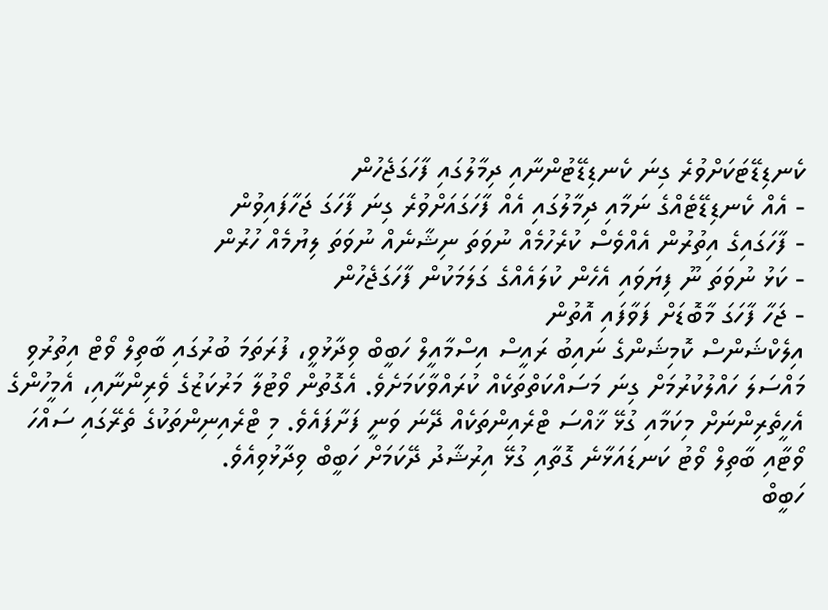ކެނޑިޑޭޓަކަށްވުރެ ގިނަ ކެނޑިޑޭޓުންނާއި ދިމާލުގައި ފާހަގަޖެހުން
- އެއް ކެނޑިޑޭޓެއްގެ ނަމާއި ދިމާލުގައި އެއް ފާހަގައަށްވުރެ ގިނަ ފާހަގަ ޖަހާފައިވުން
- ފާހަގައިގެ އިތުރުން އެއްވެސް ކުރެހުމެއް ނުވަތަ ނިޝާނެއް ނުވަތަ ލިޔުމެއް ހުރުން
- ކަޅު ނުވަތަ ނޫ ފިޔަވައި އެހެން ކުލައެއްގެ ގަލަމަކުން ފާހަގަޖެހުން
- ޖަހާ ފާހަގަ މާބޮޑަށް ފަވާފައި އޮތުން
އިލެކްޝަންސް ކޮމިޝަންގެ ނައިބު ރައީސް އިސްމާއީލް ހަބީބް ވިދާޅުވީ، ފުރަތަމަ ބުރުގައި ބާތިލް ވޯޓް އިތުރުވި މައްސަލަ ހައްލުކުރުމަށް ގިނަ މަސައްކަތްތަކެއް ކުރައްވާކަމަށެވެ. އެގޮތުން ވޯޓުލާ މަރުކަޒުގެ ވެރިންނާއި، އެމީހުންގެ އެހީތެރިންނަށް މިކަމާއި ގުޅޭ ޚާއްސަ ޓްރެއިންތަކެއް ދޭނަ ވަނީ ފަށާފައެވެ. މި ޓްރެއިނިންތަކުގެ ތެރޭގައި ސައްހަ ވޯޓާއި ބާތިލް ވޯޓު ކަނޑައަޅާނެ ގޮތާއި ގުޅޭ އިރުޝާދު ދޭކަމަށް ހަބީބް ވިދާޅުވިއެވެ.
ހަބީބް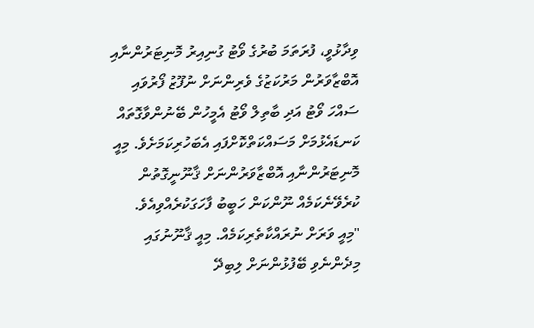ވިދާޅުވީ، ފުރަތަމަ ބުރުގެ ވޯޓު ގުނިއިރު މޮނިޓަރުންނާއި އޮބްޒާވަރުން މަރުކަޒުގެ ވެރިންނަށް ނުފޫޒު ފޯރުވައި ސައްހަ ވޯޓު އަދި ބާތިލް ވޯޓު އެމީހުން ބޭނުންވާގޮތައް ކަނޑައެޅުމަށް މަސައްކަތްކޮށްފައި އެބަހުރިކަމަށެވެ. މިއީ މޮނިޓަރުންނާއި އޮބްޒާވަރުންނަށް ޤާނޫނީގޮތުން ކުރެވޭނެކަމެއް ނޫންކަން ހަބީބު ފާހަގަކުރެއްވިއެވެ.
"މިއީ ވަރަށް ނުރައްކާތެރިކަމެއް. މިއީ ޤާނޫނުގައި މިދެންނެވި ބޭފުޅުންނަށް ލިބިދޭ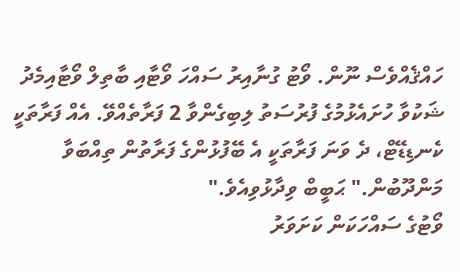ހައްޤެއްވެސް ނޫން. ވޯޓު ގުނާއިރު ސައްހަ ވޯޓާއި ބާތިލް ވޯޓާއިމެދު ޝަކުވާ ހުށައެޅުމުގެ ފުރުސަތު ލިބިގެންވާ 2 ފަރާތެއްވޭ. އެއް ފަރާތަކީ ކެނޑިޑޭޓް، ދެ ވަނަ ފަރާތަކީ އެ ބޭފުޅުންގެ ފަރާތުން ތިއްބަވާ މަންދޫބުން." ޙަބީބް ވިދާޅުވިއެވެ."
ވޯޓުގެ ސައްހަކަން ކަށަވަރު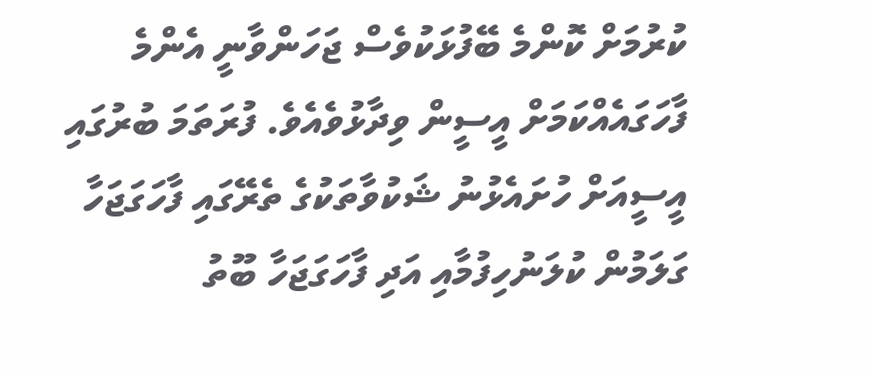ކުރުމަށް ކޮންމެ ބޭފުޅަކުވެސް ޖަހަންވާނީ އެންމެ ފާހަގައެއްކަމަށް އީސީން ވިދާޅުވެއެވެ. ފުރަތަމަ ބުރުގައި އީސީއަށް ހުށައެޅުނު ޝަކުވާތަކުގެ ތެރޭގައި ފާހަގަޖަހާ ގަލަމުން ކުލަނުހިފުމާއި އަދި ފާހަގަޖަހާ ބޫތު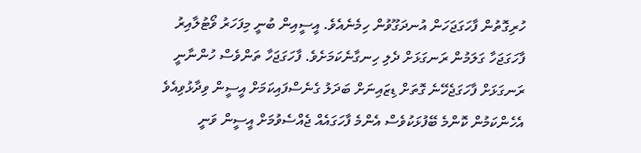ހުރިގޮތުން ފާހަގަޖަހަން އުނދަގޫވުން ހިމެނެއެވެ. އީސީއިން ބުނީ މިފަހަރު ވޯޓުލާއިރު ފާހަގަޖަހާ ގަލަމުން ރަނގަޅަށް ދެލި ހިނގާނެކަމަށެވެ. ފާހަގަޖަހާ ތަންވެސް ހުންނާނީ ރަނގަޅަށް ފާހަގަޖެހޭނެ ގޮތަށް ޑިޒައިނަށް ބަދަލު ގެނެސްފައިކަމަށް އީސީން ވިދާޅުވިއެވެ އެހެންކަމުން ކޮންމެ ބޭފުޅަކުވެސް އެންމެ ފާހަގައެއް ޖެއްސެވުމަށް އީސީން ވަނީ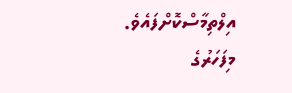އިލްތިމާސްކޮށްފައެވެ.
މިފަހަރުގެ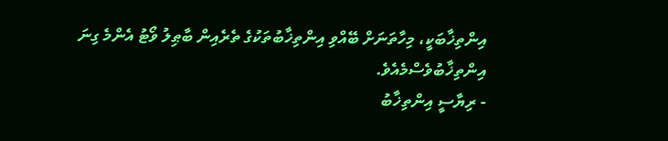އިންތިޚާބަކީ، މިހާތަނަށް ބޭއްވި އިންތިޚާބުތަކުގެ ތެރެއިން ބާޠިލު ވޯޓު އެންމެ ގިނަ އިންތިޚާބުވެސްމެއެވެ.
- ރިޔާސީ އިންތިޚާބު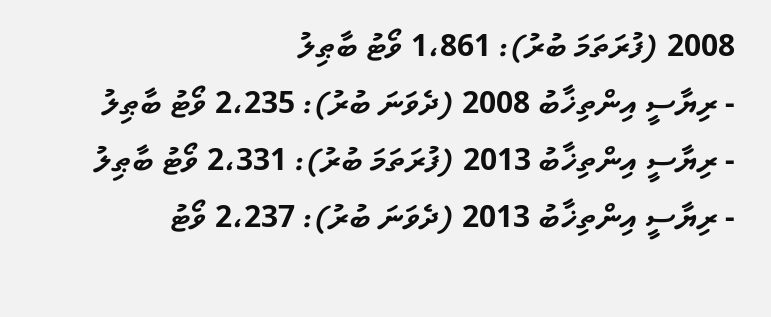2008 (ފުރަތަމަ ބުރު): 1،861 ވޯޓު ބާޠިލު
- ރިޔާސީ އިންތިޚާބު 2008 (ދެވަނަ ބުރު): 2،235 ވޯޓު ބާޠިލު
- ރިޔާސީ އިންތިޚާބު 2013 (ފުރަތަމަ ބުރު): 2،331 ވޯޓު ބާޠިލު
- ރިޔާސީ އިންތިޚާބު 2013 (ދެވަނަ ބުރު): 2،237 ވޯޓު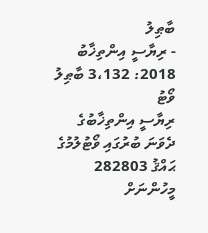ބާޠިލު
- ރިޔާސީ އިންތިޚާބު 2018: 3،132 ބާޠިލު ވޯޓު
ރިޔާސީ އިންތިޚާބުގެ ދެވަނަ ބުރުގައި ވޯޓުލުމުގެ ޙައްޤު 282803 މީހުންނަށް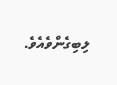ލިބިގެންވެއެވެ.